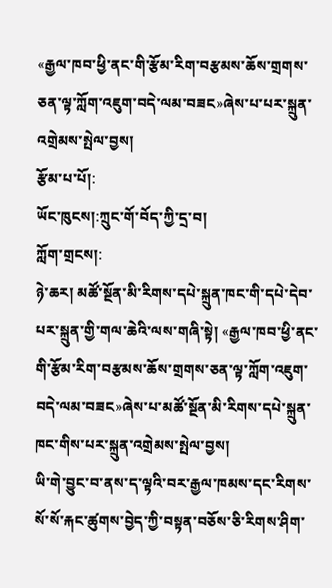«རྒྱལ་ཁབ་ཕྱི་ནང་གི་རྩོམ་རིག་བརྩམས་ཆོས་གྲགས་ཅན་ལྟ་ཀློག་འཇུག་བདེ་ལམ་བཟང»ཞེས་པ་པར་སྐྲུན་འགྲེམས་སྤེལ་བྱས།
རྩོམ་པ་པོ།:
ཡོང་ཁུངས།:ཀྲུང་གོ་བོད་ཀྱི་དྲ་བ།
ཀློག་གྲངས།:
ཉེ་ཆར། མཚོ་སྔོན་མི་རིགས་དཔེ་སྐྲུན་ཁང་གི་དཔེ་དེབ་པར་སྐྲུན་གྱི་གལ་ཆེའི་ལས་གཞི་སྟེ། «རྒྱལ་ཁབ་ཕྱི་ནང་གི་རྩོམ་རིག་བརྩམས་ཆོས་གྲགས་ཅན་ལྟ་ཀློག་འཇུག་བདེ་ལམ་བཟང»ཞེས་པ་མཚོ་སྔོན་མི་རིགས་དཔེ་སྐྲུན་ཁང་གིས་པར་སྐྲུན་འགྲེམས་སྤེལ་བྱས།
ཡི་གེ་བྱུང་བ་ནས་ད་ལྟའི་བར་རྒྱལ་ཁམས་དང་རིགས་སོ་སོ་རྐང་ཚུགས་བྱེད་ཀྱི་བསྟན་བཅོས་ཅི་རིགས་ཤིག་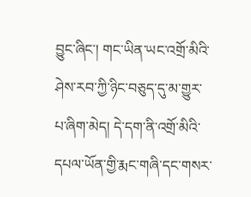བྱུང་ཞིང་། གང་ཡིན་ཡང་འགྲོ་མིའི་ཤེས་རབ་ཀྱི་ཉིང་བཅུད་དུ་མ་གྱུར་པ་ཞིག་མེད། དེ་དག་ནི་འགྲོ་མིའི་དཔལ་ཡོན་གྱི་རྨང་གཞི་དང་གསར་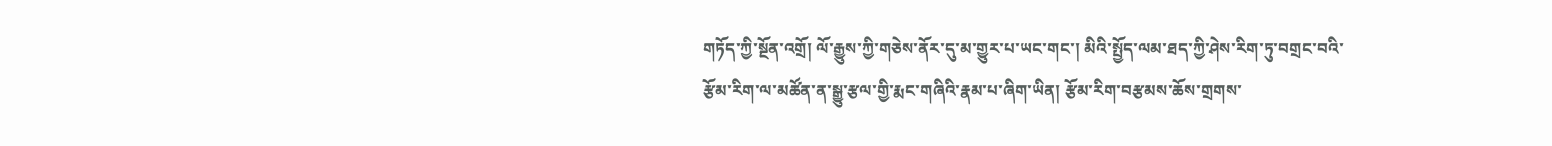གཏོད་ཀྱི་སྔོན་འགྲོ། ལོ་རྒྱུས་ཀྱི་གཅེས་ནོར་དུ་མ་གྱུར་པ་ཡང་གང་། མིའི་སྤྱོད་ལམ་ཐད་ཀྱི་ཤེས་རིག་ཏུ་བགྲང་བའི་རྩོམ་རིག་ལ་མཚོན་ན་སྒྱུ་རྩལ་གྱི་རྨང་གཞིའི་རྣམ་པ་ཞིག་ཡིན། རྩོམ་རིག་བརྩམས་ཆོས་གྲགས་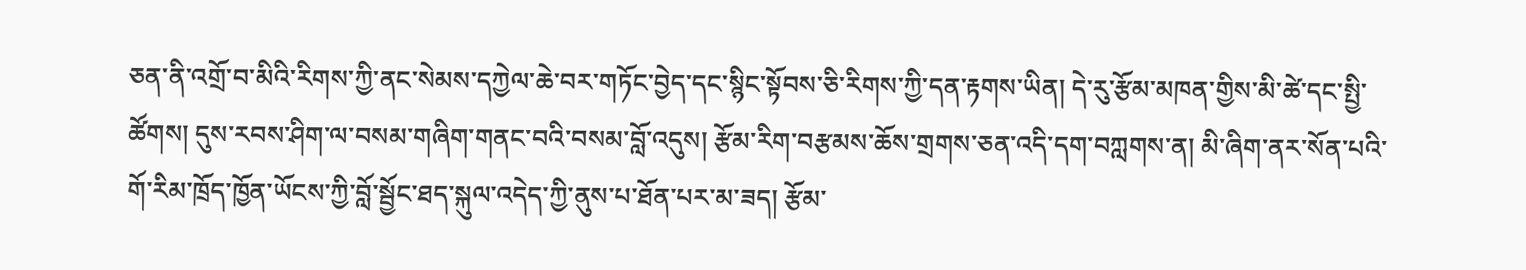ཅན་ནི་འགྲོ་བ་མིའི་རིགས་ཀྱི་ནང་སེམས་དཀྱེལ་ཆེ་བར་གཏོང་བྱེད་དང་སྙིང་སྟོབས་ཅི་རིགས་ཀྱི་དན་རྟགས་ཡིན། དེ་རུ་རྩོམ་མཁན་གྱིས་མི་ཚེ་དང་སྤྱི་ཚོགས། དུས་རབས་ཤིག་ལ་བསམ་གཞིག་གནང་བའི་བསམ་བློ་འདུས། རྩོམ་རིག་བརྩམས་ཆོས་གྲགས་ཅན་འདི་དག་བཀླགས་ན། མི་ཞིག་ནར་སོན་པའི་གོ་རིམ་ཁྲོད་ཁྱོན་ཡོངས་ཀྱི་བློ་སྦྱོང་ཐད་སྐུལ་འདེད་ཀྱི་ནུས་པ་ཐོན་པར་མ་ཟད། རྩོམ་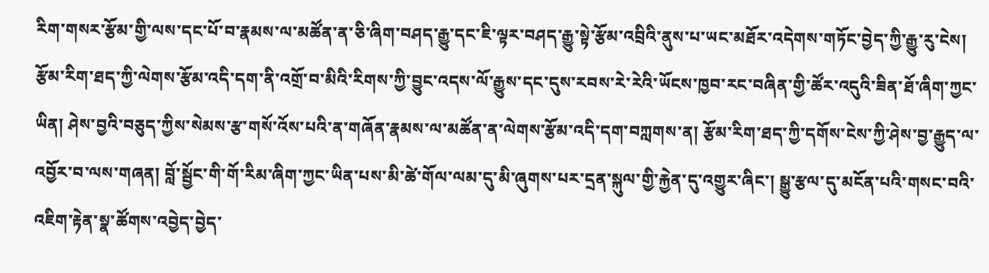རིག་གསར་རྩོམ་གྱི་ལས་དང་པོ་བ་རྣམས་ལ་མཚོན་ན་ཅི་ཞིག་བཤད་རྒྱུ་དང་ཇི་ལྟར་བཤད་རྒྱུ་སྟེ་རྩོམ་འབྲིའི་ནུས་པ་ཡང་མཐོར་འདེགས་གཏོང་བྱེད་ཀྱི་རྒྱུ་རུ་ངེས། རྩོམ་རིག་ཐད་ཀྱི་ལེགས་རྩོམ་འདི་དག་ནི་འགྲོ་བ་མིའི་རིགས་ཀྱི་བྱུང་འདས་ལོ་རྒྱུས་དང་དུས་རབས་རེ་རེའི་ཡོངས་ཁྱབ་རང་བཞིན་གྱི་ཚོར་འདུའི་ཟིན་ཐོ་ཞིག་ཀྱང་ཡིན། ཤེས་བྱའི་བཅུད་ཀྱིས་སེམས་རྩ་གསོ་འོས་པའི་ན་གཞོན་རྣམས་ལ་མཚོན་ན་ལེགས་རྩོམ་འདི་དག་བཀླགས་ན། རྩོམ་རིག་ཐད་ཀྱི་དགོས་ངེས་ཀྱི་ཤེས་བྱ་རྒྱུད་ལ་འབྱོར་བ་ལས་གཞན། བློ་སྦྱོང་གི་གོ་རིམ་ཞིག་ཀྱང་ཡིན་པས་མི་ཚེ་གོལ་ལམ་དུ་མི་ཞུགས་པར་དྲན་སྐུལ་གྱི་རྐྱེན་དུ་འགྱུར་ཞིང་། སྒྱུ་རྩལ་དུ་མངོན་པའི་གསང་བའི་འཇིག་རྟེན་སྣ་ཚོགས་འབྱེད་བྱེད་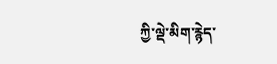ཀྱི་ལྡེ་མིག་རྙེད་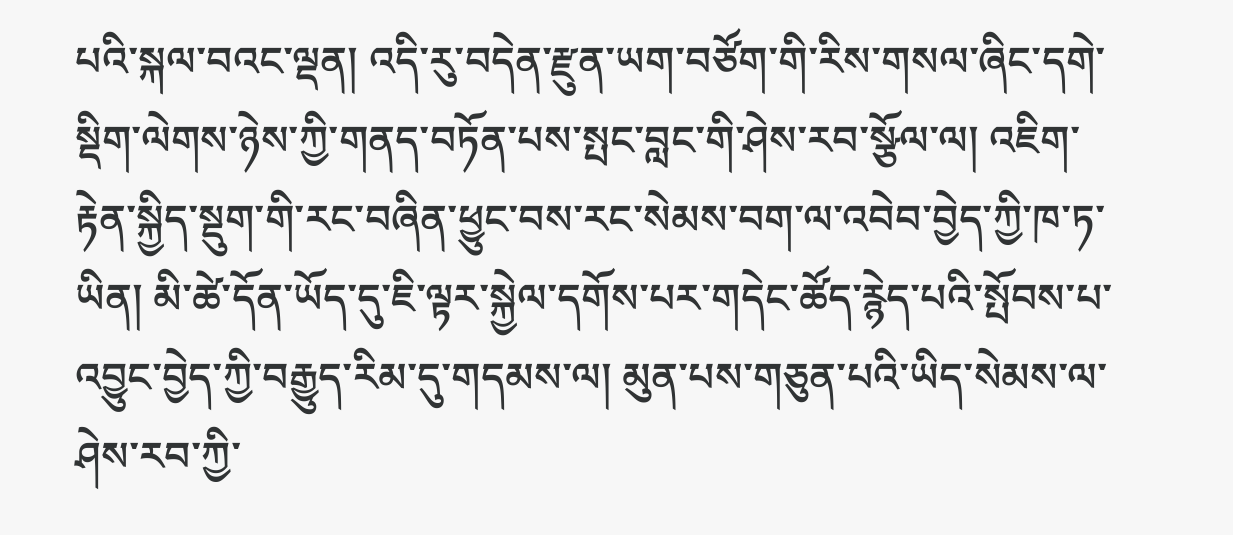པའི་སྐལ་བའང་ལྡན། འདི་རུ་བདེན་རྫུན་ཡག་བཙོག་གི་རིས་གསལ་ཞིང་དགེ་སྡིག་ལེགས་ཉེས་ཀྱི་གནད་བཏོན་པས་སྤང་བླང་གི་ཤེས་རབ་སྩོལ་ལ། འཇིག་རྟེན་སྐྱིད་སྡུག་གི་རང་བཞིན་ཕྱུང་བས་རང་སེམས་བག་ལ་འབེབ་བྱེད་ཀྱི་ཁ་ཏ་ཡིན། མི་ཚེ་དོན་ཡོད་དུ་ཇི་ལྟར་སྐྱེལ་དགོས་པར་གདེང་ཚོད་རྙེད་པའི་སྤོབས་པ་འབྱུང་བྱེད་ཀྱི་བརྒྱུད་རིམ་དུ་གདམས་ལ། མུན་པས་གཅུན་པའི་ཡིད་སེམས་ལ་ཤེས་རབ་ཀྱི་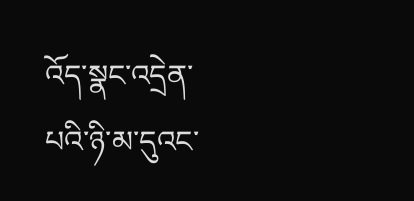འོད་སྣང་འདྲེན་པའི་ཉི་མ་དུའང་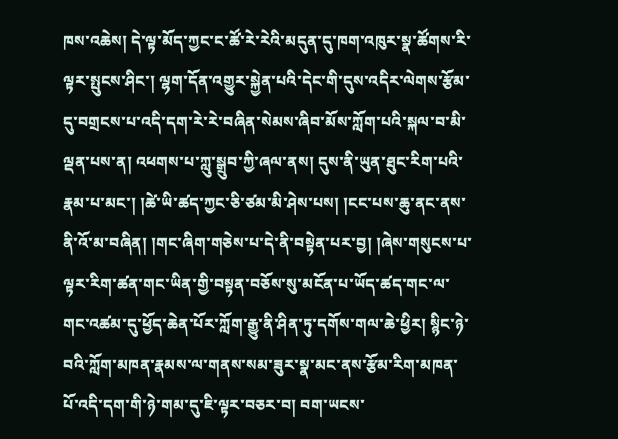ཁས་འཆེས། དེ་ལྟ་མོད་ཀྱང་ང་ཚོ་རེ་རེའི་མདུན་དུ་ཁག་འཁུར་སྣ་ཚོགས་རི་ལྟར་སྤུངས་ཤིང་། ལྷག་དོན་འགྱུར་སྐྱེན་པའི་དེང་གི་དུས་འདིར་ལེགས་རྩོམ་དུ་བགྲངས་པ་འདི་དག་རེ་རེ་བཞིན་སེམས་ཞིབ་མོས་ཀློག་པའི་སྐལ་བ་མི་ལྡན་པས་ན། འཕགས་པ་ཀླུ་སྒྲུབ་ཀྱི་ཞལ་ནས། དུས་ནི་ཡུན་ཐུང་རིག་པའི་རྣམ་པ་མང་། །ཚེ་ཡི་ཚད་ཀྱང་ཅི་ཙམ་མི་ཤེས་པས། །ངང་པས་ཆུ་ནང་ནས་ནི་འོ་མ་བཞིན། །གང་ཞིག་གཅེས་པ་དེ་ནི་བསྟེན་པར་བྱ། །ཞེས་གསུངས་པ་ལྟར་རིག་ཚན་གང་ཡིན་གྱི་བསྟན་བཅོས་སུ་མངོན་པ་ཡོད་ཚད་གང་ལ་གང་འཚམ་དུ་ཕྱོད་ཆེན་པོར་ཀློག་རྒྱུ་ནི་ཤིན་ཏུ་དགོས་གལ་ཆེ་ཕྱིར། སྙིང་ཉེ་བའི་ཀློག་མཁན་རྣམས་ལ་གནས་སམ་ཟུར་སྣ་མང་ནས་རྩོམ་རིག་མཁན་པོ་འདི་དག་གི་ཉེ་གམ་དུ་ཇི་ལྟར་བཅར་བ། བག་ཡངས་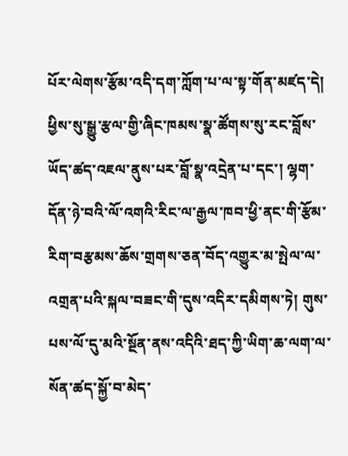པོར་ལེགས་རྩོམ་འདི་དག་ཀློག་པ་ལ་སྟ་གོན་མཛད་དེ། ཕྱིས་སུ་སྒྱུ་རྩལ་གྱི་ཞིང་ཁམས་སྣ་ཚོགས་སུ་རང་བློས་ཡོད་ཚད་འཇལ་ནུས་པར་བློ་སྣ་འདྲེན་པ་དང་། ལྷག་དོན་ཉེ་བའི་ལོ་འགའི་རིང་ལ་རྒྱལ་ཁབ་ཕྱི་ནང་གི་རྩོམ་རིག་བརྩམས་ཆོས་གྲགས་ཅན་བོད་འགྱུར་མ་སྤེལ་ལ་འགྲན་པའི་སྐལ་བཟང་གི་དུས་འདིར་དམིགས་ཏེ། གུས་པས་ལོ་དུ་མའི་སྔོན་ནས་འདིའི་ཐད་ཀྱི་ཡིག་ཆ་ལག་ལ་སོན་ཚད་སྐྱོ་བ་མེད་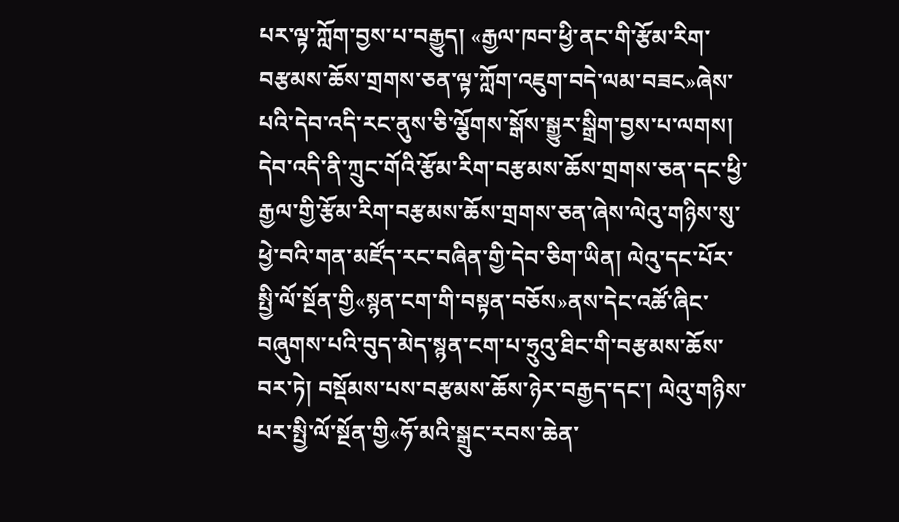པར་ལྟ་ཀློག་བྱས་པ་བརྒྱུད། «རྒྱལ་ཁབ་ཕྱི་ནང་གི་རྩོམ་རིག་བརྩམས་ཆོས་གྲགས་ཅན་ལྟ་ཀློག་འཇུག་བདེ་ལམ་བཟང»ཞེས་པའི་དེབ་འདི་རང་ནུས་ཅི་ལྕོགས་སྒོས་སྒྱུར་སྒྲིག་བྱས་པ་ལགས།
དེབ་འདི་ནི་ཀྲུང་གོའི་རྩོམ་རིག་བརྩམས་ཆོས་གྲགས་ཅན་དང་ཕྱི་རྒྱལ་གྱི་རྩོམ་རིག་བརྩམས་ཆོས་གྲགས་ཅན་ཞེས་ལེའུ་གཉིས་སུ་ཕྱེ་བའི་གན་མཛོད་རང་བཞིན་གྱི་དེབ་ཅིག་ཡིན། ལེའུ་དང་པོར་སྤྱི་ལོ་སྔོན་གྱི«སྙན་ངག་གི་བསྟན་བཅོས»ནས་དེང་འཚོ་ཞིང་བཞུགས་པའི་བུད་མེད་སྙན་ངག་པ་ཧྲུའུ་ཐིང་གི་བརྩམས་ཆོས་བར་ཏེ། བསྡོམས་པས་བརྩམས་ཆོས་ཉེར་བརྒྱད་དང་། ལེའུ་གཉིས་པར་སྤྱི་ལོ་སྔོན་གྱི«ཧོ་མའི་སྒྲུང་རབས་ཆེན་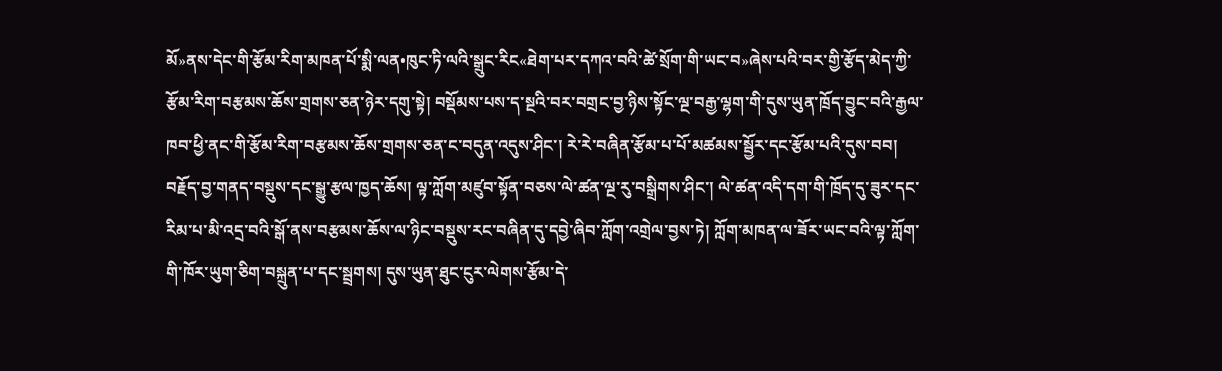མོ»ནས་དེང་གི་རྩོམ་རིག་མཁན་པོ་སྨི་ལན•ཁུང་ཏི་ལའི་སྒྲུང་རིང«ཐེག་པར་དཀའ་བའི་ཚེ་སྲོག་གི་ཡང་བ»ཞེས་པའི་བར་གྱི་རྩོད་མེད་ཀྱི་རྩོམ་རིག་བརྩམས་ཆོས་གྲགས་ཅན་ཉེར་དགུ་སྟེ། བསྡོམས་པས་ད་སྔའི་བར་བགྲང་བྱ་ཉིས་སྟོང་ལྔ་བརྒྱ་ལྷག་གི་དུས་ཡུན་ཁྲོད་བྱུང་བའི་རྒྱལ་ཁབ་ཕྱི་ནང་གི་རྩོམ་རིག་བརྩམས་ཆོས་གྲགས་ཅན་ང་བདུན་འདུས་ཤིང་། རེ་རེ་བཞིན་རྩོམ་པ་པོ་མཚམས་སྦྱོར་དང་རྩོམ་པའི་དུས་བབ། བརྗོད་བྱ་གནད་བསྡུས་དང་སྒྱུ་རྩལ་ཁྱད་ཆོས། ལྟ་ཀློག་མཛུབ་སྟོན་བཅས་ལེ་ཚན་ལྔ་རུ་བསྒྲིགས་ཤིང་། ལེ་ཚན་འདི་དག་གི་ཁྲོད་དུ་ཟུར་དང་རིམ་པ་མི་འདྲ་བའི་སྒོ་ནས་བརྩམས་ཆོས་ལ་ཉིང་བསྡུས་རང་བཞིན་དུ་དབྱེ་ཞིབ་ཀློག་འགྲེལ་བྱས་ཏེ། ཀློག་མཁན་ལ་ཟོར་ཡང་བའི་ལྟ་ཀློག་གི་ཁོར་ཡུག་ཅིག་བསྐྲུན་པ་དང་སྦྲགས། དུས་ཡུན་ཐུང་ངུར་ལེགས་རྩོམ་དེ་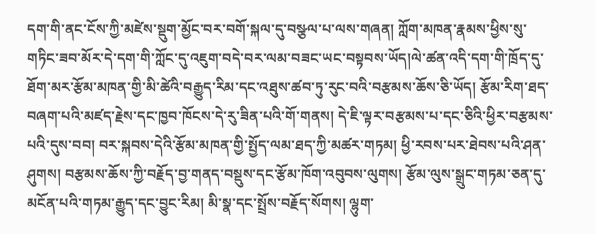དག་གི་ནང་ངོས་ཀྱི་མཛེས་སྡུག་མྱོང་བར་བགོ་སྐལ་དུ་བསྩལ་པ་ལས་གཞན། ཀློག་མཁན་རྣམས་ཕྱིས་སུ་གཏིང་ཟབ་མོར་དེ་དག་གི་ཀློང་དུ་འཇུག་བདེ་བར་ལམ་བཟང་ཡང་བསྟབས་ཡོད།ལེ་ཚན་འདི་དག་གི་ཁྲོད་དུ་ཐོག་མར་རྩོམ་མཁན་གྱི་མི་ཚེའི་བརྒྱུད་རིམ་དང་འཐུས་ཚབ་ཏུ་རུང་བའི་བརྩམས་ཆོས་ཅི་ཡོད། རྩོམ་རིག་ཐད་བཞག་པའི་མཛད་རྗེས་དང་ཁྱབ་ཁོངས་དེ་རུ་ཟིན་པའི་གོ་གནས། དེ་ཇི་ལྟར་བརྩམས་པ་དང་ཅིའི་ཕྱིར་བརྩམས་པའི་དུས་བབ། བར་སྐབས་དེའི་རྩོམ་མཁན་གྱི་སྤྱོད་ལམ་ཐད་ཀྱི་མཚར་གཏམ། ཕྱི་རབས་པར་ཐེབས་པའི་ཤན་ཤུགས། བརྩམས་ཆོས་ཀྱི་བརྗོད་བྱ་གནད་བསྡུས་དང་རྩོམ་ཁོག་འབུབས་ལུགས། རྩོམ་ལུས་སྒྲུང་གཏམ་ཅན་དུ་མངོན་པའི་གཏམ་རྒྱུད་དང་བྱུང་རིམ། མི་སྣ་དང་སྤྲོས་བརྗོད་སོགས། ལྷུག་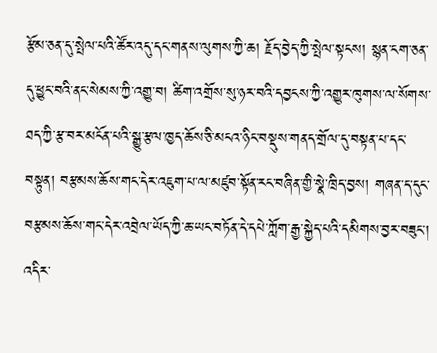རྩོམ་ཅན་དུ་སྤེལ་པའི་ཚོར་འདུ་དང་གནས་ལུགས་ཀྱི་ཆ། རྗོད་བྱེད་ཀྱི་སྤེལ་སྟངས། སྙན་ངག་ཅན་དུ་ཕྱུང་བའི་ནང་སེམས་ཀྱི་འགྱུ་བ། ཚིག་འགྲོས་སུ་ཉར་བའི་དབྱངས་ཀྱི་འགྱུར་ཁུགས་ལ་སོགས་ཐད་ཀྱི་རྩ་བར་མངོན་པའི་སྒྱུ་རྩལ་ཁྱད་ཆོས་ཅི་མངའ་ཉིང་བསྡུས་གནད་གྲོལ་དུ་བསྟན་པ་དང་བསྟུན། བརྩམས་ཆོས་གང་དེར་འཇུག་པ་ལ་མཛུབ་སྟོན་རང་བཞིན་གྱི་སྣེ་ཁྲིད་བྱས། གཞན་ད་དུང་བརྩམས་ཆོས་གང་དེར་འབྲེལ་ཡོད་ཀྱི་ཆ་ཡང་བཏོན་དེ་དཔེ་ཀློག་རྒྱ་སྐྱེད་པའི་དམིགས་བྱར་བཟུང་། འདིར་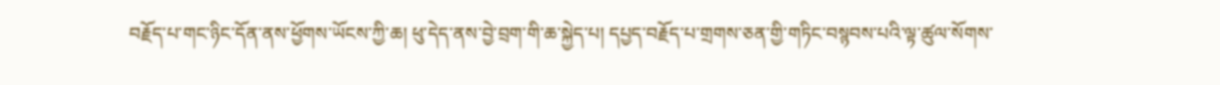བརྗོད་པ་གང་ཉིང་དོན་ནས་ཕྱོགས་ཡོངས་ཀྱི་ཆ། ཕུ་དེད་ནས་བྱེ་བྲག་གི་ཆ་སྐྱེད་པ། དཔྱད་བརྗོད་པ་གྲགས་ཅན་གྱི་གཏིང་བསྙབས་པའི་ལྟ་ཚུལ་སོགས་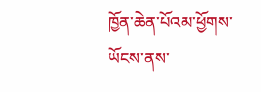ཁྱོན་ཆེན་པོའམ་ཕྱོགས་ཡོངས་ནས་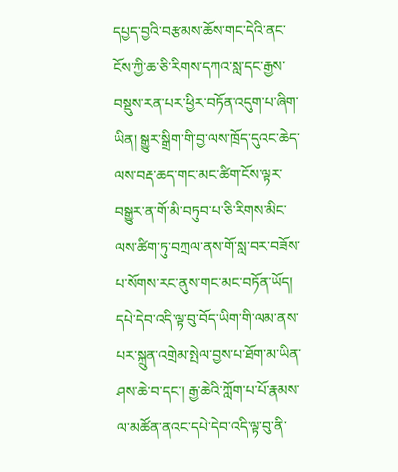དཔྱད་བྱའི་བརྩམས་ཆོས་གང་དེའི་ནང་ངོས་ཀྱི་ཆ་ཅི་རིགས་དཀའ་སླ་དང་རྒྱས་བསྡུས་རན་པར་ཕྱིར་བཏོན་འདུག་པ་ཞིག་ཡིན། སྒྱུར་སྒྲིག་གི་བྱ་ལས་ཁྲོད་དུའང་ཆེད་ལས་བརྡ་ཆད་གང་མང་ཚིག་ངོས་ལྟར་བསྒྱུར་ན་གོ་མི་བཏུབ་པ་ཅི་རིགས་མིང་ལས་ཚིག་ཏུ་བཀྲལ་ནས་གོ་སླ་བར་བཟོས་པ་སོགས་རང་ནུས་གང་མང་བཏོན་ཡོད།
དཔེ་དེབ་འདི་ལྟ་བུ་བོད་ཡིག་གི་ལམ་ནས་པར་སྐྲུན་འགྲེམ་སྤེལ་བྱས་པ་ཐོག་མ་ཡིན་ཤས་ཆེ་བ་དང་། རྒྱ་ཆེའི་ཀློག་པ་པོ་རྣམས་ལ་མཚོན་ནའང་དཔེ་དེབ་འདི་ལྟ་བུ་ནི་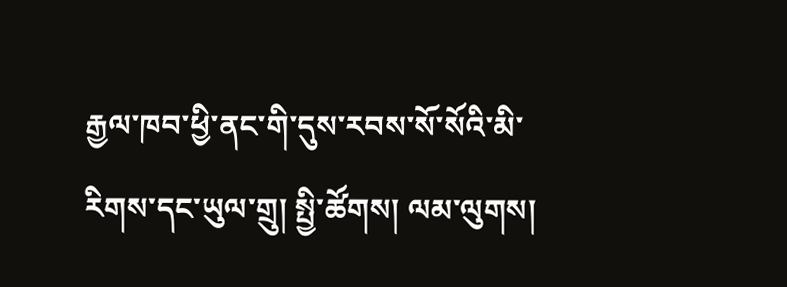རྒྱལ་ཁབ་ཕྱི་ནང་གི་དུས་རབས་སོ་སོའི་མི་རིགས་དང་ཡུལ་གྲུ། སྤྱི་ཚོགས། ལམ་ལུགས།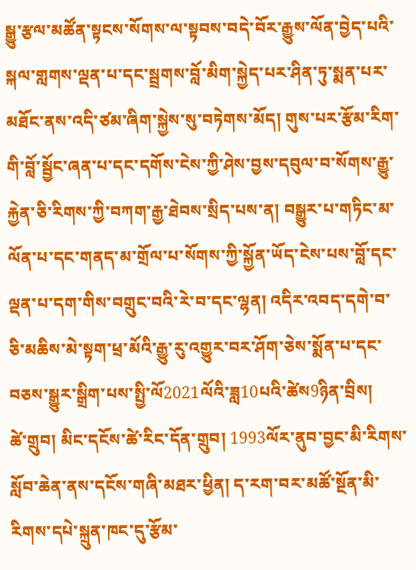སྒྱུ་རྩལ་མཚོན་སྟངས་སོགས་ལ་སྟབས་བདེ་བོར་རྒྱུས་ལོན་བྱེད་པའི་སྐལ་གླགས་ལྡན་པ་དང་སྦྲགས་བློ་མིག་སྐྱེད་པར་ཤིན་ཏུ་སྨན་པར་མཐོང་ནས་འདི་ཙམ་ཞིག་སྐྱེས་སུ་བཏེགས་མོད། གུས་པར་རྩོམ་རིག་གི་བློ་སྦྱོང་ཞན་པ་དང་དགོས་ངེས་ཀྱི་ཤེས་བྱས་དབུལ་བ་སོགས་རྒྱུ་རྐྱེན་ཅི་རིགས་ཀྱི་བཀག་རྒྱ་ཐེབས་སྲིད་པས་ན། བསྒྱུར་པ་གཏིང་མ་ལོན་པ་དང་གནད་མ་གྲོལ་པ་སོགས་ཀྱི་སྐྱོན་ཡོད་ངེས་པས་བློ་དང་ལྡན་པ་དག་གིས་བགྲུང་བའི་རེ་བ་དང་ལྷན། འདིར་འབད་དགེ་བ་ཅི་མཆིས་མེ་སྟག་ཕྲ་མོའི་རྒྱུ་རུ་འགྱུར་བར་ཤོག་ཅེས་སྨོན་པ་དང་བཅས་སྒྱུར་སྒྲིག་པས་སྤྱི་ལོ2021ལོའི་ཟླ10པའི་ཚེས9ཉིན་བྲིས།
ཚེ་གྲུབ། མིང་དངོས་ཚེ་རིང་དོན་གྲུབ། 1993ལོར་ནུབ་བྱང་མི་རིགས་སློབ་ཆེན་ནས་དངོས་གཞི་མཐར་ཕྱིན། ད་རག་བར་མཚོ་སྔོན་མི་རིགས་དཔེ་སྐྲུན་ཁང་དུ་རྩོམ་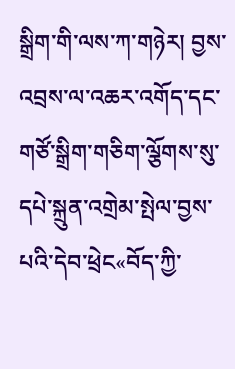སྒྲིག་གི་ལས་ཀ་གཉེར། བྱས་འབྲས་ལ་འཆར་འགོད་དང་གཙོ་སྒྲིག་གཅིག་ལྕོགས་སུ་དཔེ་སྐྲུན་འགྲེམ་སྤེལ་བྱས་པའི་དེབ་ཕྲེང«བོད་ཀྱི་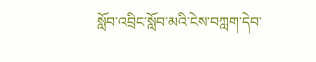སློབ་འབྲིང་སློབ་མའི་ངེས་བཀླག་དེབ་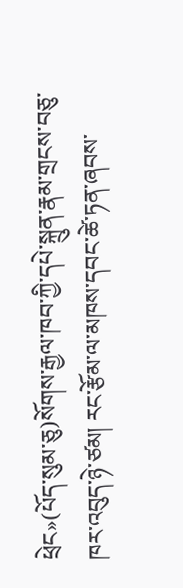ཕྲེང»(པོད་སུམ་ཅུ)སོགས་རྒྱལ་ཁབ་ཀྱི་དཔེ་སྐྲུན་རྣམ་གྲངས་བཅུ་ཁར་འབུད་ཉེ་ཙམ། རང་རྩོམ་ལ་མཁས་དབང་ཚེ་ཏན་ཞབས་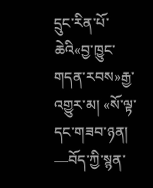དྲུང་རིན་པོ་ཆེའི«བྱ་ཁྱུང་གདན་རབས»རྒྱ་འགྱུར་མ། «སོ་ལྟ་དང་གཟབ་ཉན། —བོད་ཀྱི་སྙན་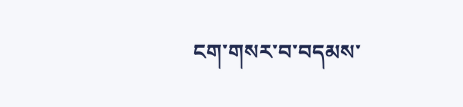ངག་གསར་བ་བདམས་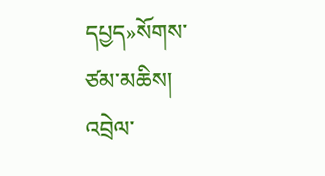དཔྱད»སོགས་ཙམ་མཆིས།
འབྲེལ་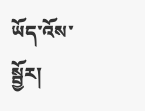ཡོད་འོས་སྦྱོར།